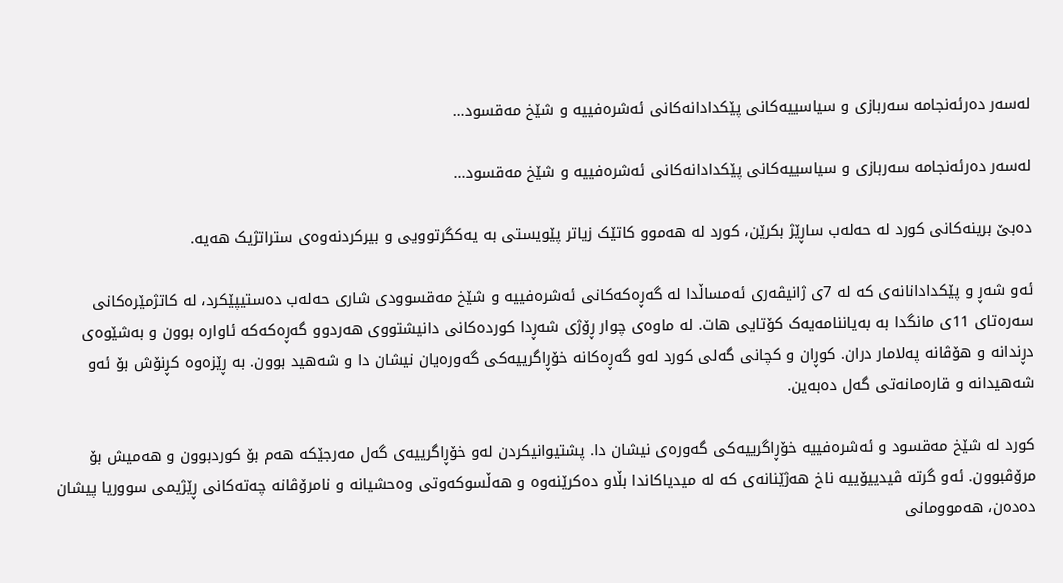لەسەر دەرئەنجامە سەربازی و سیاسییەکانی پێکدادانەکانی ئەشرەفییە و شێخ مەقسود…

لەسەر دەرئەنجامە سەربازی و سیاسییەکانی پێکدادانەکانی ئەشرەفییە و شێخ مەقسود...

دەبێ برینەکانی کورد لە حەلەب ساڕێژ بکرێن، کورد لە هەموو کاتێک زیاتر پێویستی بە یەکگرتوویی و بیرکردنەوەی ستراتژیک هەیە.

ئەو شەڕ و پێکدادانانەی کە لە 7ی ژانیڤەری ئەمساڵدا لە گەڕەکەکانی ئەشرەفییە و شێخ مەقسوودی شاری حەلەب دەستیپێکرد، لە کاتژمێرەکانی سەرەتای 11ی مانگدا بە بەیاننامەیەک کۆتایی هات. لە ماوەی چوار ڕۆژی شەڕدا کوردەکانی دانیشتووی هەردوو گەڕەکەکە ئاوارە بوون و بەشێوەی دڕندانە و هۆڤانە پەلامار دران. کوڕان و کچانی گەلی کورد لەو گەڕەکانە خۆڕاگرییەکی گەورەیان نیشان دا و شەهید بوون. بە ڕێزەوە کڕنۆش بۆ ئەو شەهیدانە و قارەمانەتی گەل دەبەین.

کورد لە شێخ مەقسود و ئەشرەفییە خۆڕاگرییەکی گەورەی نیشان دا. پشتیوانیکردن لەو خۆڕاگرییەی گەل مەرجێکە هەم بۆ کوردبوون و هەمیش بۆ مرۆڤبوون. ئەو گرتە ڤیدییۆییە ناخ هەژێنانەی کە لە میدیاکاندا بڵاو دەکرێنەوە و هەڵسوکەوتی وەحشیانە و نامرۆڤانە چەتەکانی ڕێژیمی سووریا پیشان دەدەن، هەموومانی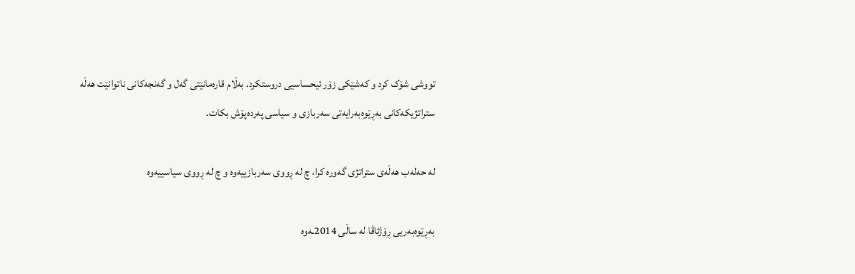تووشی شۆک کرد و کەشێکی زۆر ئیحساسیی دروستکرد. بەڵام قارەمانێتی گەل و گەنجەکانی ناتوانێت هەڵە ستراتژیکەکانی بەڕێوەبەرایەتی سەربازی و سیاسی پەردەپۆش بکات.

لە حەلەب هەڵەی ستراتژی گەورە کرا، چ لە ڕووی سەربازییەوە و چ لە ڕووی سیاسییەوە

بەڕێوەبەریی ڕۆژئاڤا لە ساڵی 2014ـەوە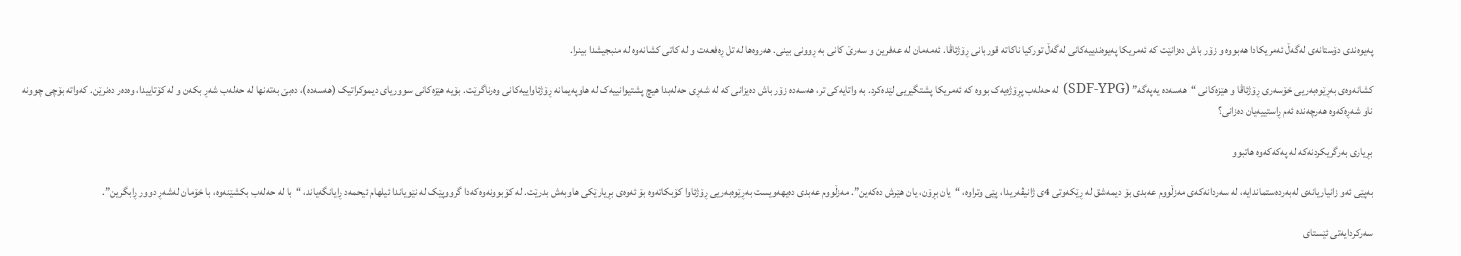پەیوەندی دۆستانەی لەگەڵ ئەمریکادا هەبووە و زۆر باش دەزانێت کە ئەمریکا پەیوەندییەکانی لەگەڵ تورکیا ناکاتە قوربانی ڕۆژئاڤا. ئەمەمان لە عەفرین و سەرێ کانی بە ڕوونی بینی. هەروەها لە تل ڕەفعەت و لە کاتی کشانەوە لە منبجیشدا بینرا.

کشانەوەی بەڕێوەبەریی خۆسەری ڕۆژئاڤا و هێزەکانی “هەسەدە یەپەگە” (SDF-YPG) لە حەلەب پڕۆژەیەک بووە کە ئەمریکا پشتگیریی لێدەکرد. بە واتایەکی تر، هەسەدە زۆر باش دەیزانی کە لە شەڕی حەلەبدا هیچ پشتیوانییەک لە هاوپەیمانە ڕۆژئاواییەکانی وەرناگرێت. بۆیە هێزەکانی سووریای دیموکراتیک (هەسەدە)، دەبێ بەتەنها لە حەلەب شەڕ بکەن و لە کۆتاییدا، وەدەر دەنرێن. کەواتە بۆچی چوونە ناو شەڕەکەوە هەرچەندە ئەم ڕاستییەیان دەزانی؟

بڕیاری بەرگریکردنەکە لە پەکەکەوە هاتبوو

بەپێی ئەو زانیاریانەی لەبەردەستماندایە، لە سەردانەکەی مەزڵووم عەبدی بۆ دیمەشق لە ڕێکەوتی 4ی ژانیڤەریدا، پێی وتراوە، “یان بڕۆن، یان هێرش دەکەین”. مەزڵووم عەبدی دەیهەویست بەڕێوەبەریی ڕۆژئاوا کۆبکاتەوە بۆ ئەوەی بڕیارێکی هاوبەش بدرێت. لە کۆبوونەوەکەدا گرووپێک لە نێویاندا ئیلهام ئیحمەد ڕایانگەیاند، “با لە حەلەب بکشێنەوە، با خۆمان لەشەڕ دوور ڕابگرین”.

سەرکردایەتی ئێستای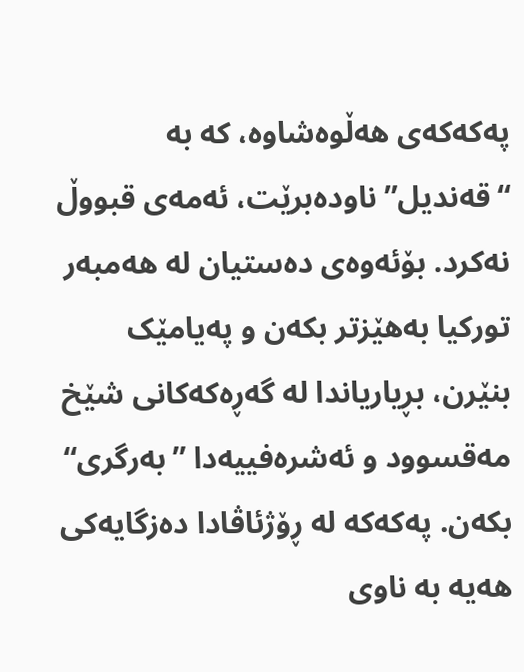پەکەکەی هەڵوەشاوە، کە بە “قەندیل” ناودەبرێت، ئەمەی قبووڵ نەکرد. بۆئەوەی دەستیان لە هەمبەر تورکیا بەهێزتر بکەن و پەیامێک بنێرن، بڕیاریاندا لە گەڕەکەکانی شێخ مەقسوود و ئەشرەفییەدا ”بەرگری“ بکەن. پەکەکە لە ڕۆژئاڤادا دەزگایەکی هەیە بە ناوی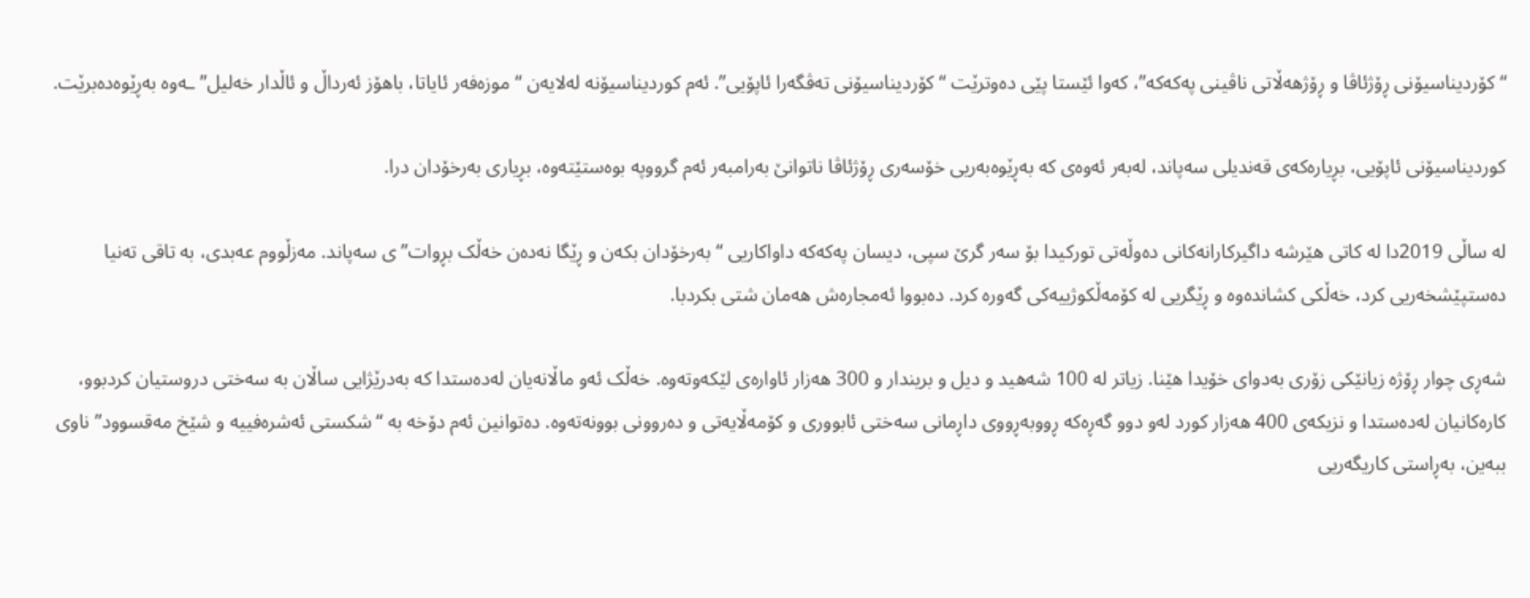“کۆردیناسیۆنی ڕۆژئاڤا و ڕۆژهەڵاتی ناڤینی پەکەکە”، کەوا ئێستا پێی دەوترێت “کۆردیناسیۆنی تەڤگەرا ئاپۆیی”. ئەم کوردیناسیۆنە لەلایەن “موزەفەر ئایاتا، باهۆز ئەرداڵ و ئاڵدار خەلیل”ـەوە بەڕێوەدەبرێت.

کوردیناسیۆنی ئاپۆیی، بڕیارەکەی قەندیلی سەپاند، لەبەر ئەوەی کە بەڕێوەبەریی خۆسەری ڕۆژئاڤا ناتوانێ بەرامبەر ئەم گرووپە بوەستێتەوە، بڕیاری بەرخۆدان درا.

لە ساڵی 2019دا لە کاتی هێرشە داگیرکارانەکانی دەوڵەتی تورکیدا بۆ سەر گرێ سپی، دیسان پەکەکە داواکاریی “بەرخۆدان بکەن و ڕێگا نەدەن خەڵک بڕوات”ی سەپاند. مەزڵووم عەبدی، بە تاقی تەنیا دەستپێشخەریی کرد، خەڵکی کشاندەوە و ڕێگریی لە کۆمەڵکوژییەکی گەورە کرد. دەبووا ئەمجارەش هەمان شتی بکردبا.

شەڕی چوار ڕۆژە زیانێکی زۆری بەدوای خۆیدا هێنا. زیاتر لە 100 شەهید و دیل و بریندار و 300 هەزار ئاوارەی لێکەوتەوە. خەڵک ئەو ماڵانەیان لەدەستدا کە بەدرێژایی ساڵان بە سەختی دروستیان کردبوو، کارەکانیان لەدەستدا و نزیکەی 400 هەزار کورد لەو دوو گەڕەکە ڕووبەڕووی داڕمانی سەختی ئابووری و کۆمەڵایەتی و دەروونی بوونەتەوە. دەتوانین ئەم دۆخە بە “شکستی ئەشرەفییە و شێخ مەقسوود” ناوی ببەین، بەڕاستی کاریگەریی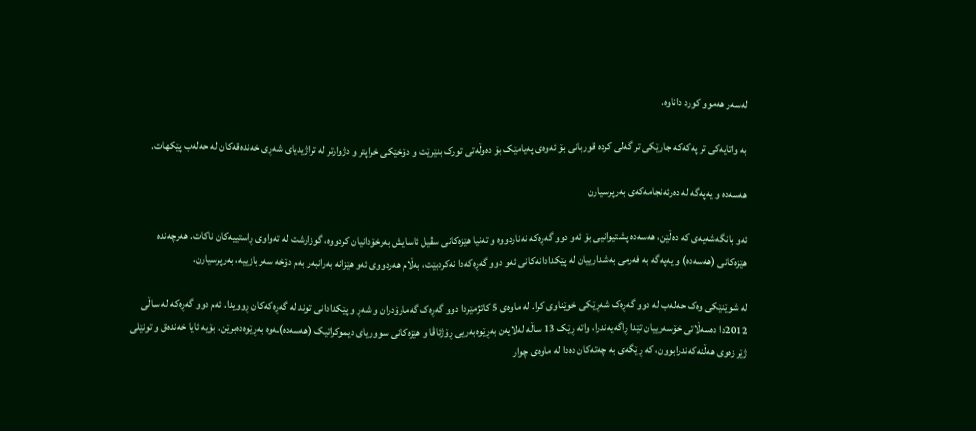لەسەر هەموو کورد داناوە.

بە واتایەکی تر پەکەکە جارێکی تر گەلی کردە قوربانی بۆ ئەوەی پەیامێک بۆ دەوڵەتی تورک بنێرێت و دۆخێکی خراپتر و دژوارتر لە تراژیدیای شەڕی خەندەقەکان لە حەلەب پێکهات.

هەسەدە و یەپەگە لە دەرئەنجامەکەی بەرپرسیارن

ئەو بانگەشەیەی کە دەڵێن، هەسەدە پشتیوانیی بۆ ئەو دوو گەڕەکە نەناردووە و تەنیا هێزەکانی سڤیل ئاسایش بەرخۆدانیان کردووە، گوزارشت لە تەواوی ڕاستییەکان ناکات. هەرچەندە هێزەکانی (هەسەدە) و یەپەگە بە فەرمی بەشدارییان لە پێکدادانەکانی ئەو دوو گەڕەکەدا نەکردبێت، بەڵام هەردووی ئەو هێزانە بەرانبەر بەم دۆخە سەربازییە، بەرپرسیارن.

لە شوێنێکی وەک حەلەب لە دوو گەڕەک شەڕێکی خوێناوی کرا. لە ماوەی 5 کاتژمێردا دوو گەڕەک گەمارۆدران و شەڕ و پێکدادانی توند لە گەڕەکەکان ڕوویدا. ئەم دوو گەڕەکە لە ساڵی 2012دا دەسەڵاتی خۆسەرییان تێدا ڕاگەیەندرا، واتە ڕێک 13 ساڵە لەلایەن بەڕێوەبەریی ڕۆژئاڤا و هێزەکانی سووریای دیموکراتیک (هەسەدە)ـەوە بەڕێوەدەبرێن. بۆیە ئایا خەندەق و تونێلی ژێر زەوی هەڵنەکەندرابوون، کە ڕێگەی بە چەتەکان دەدا لە ماوەی چوار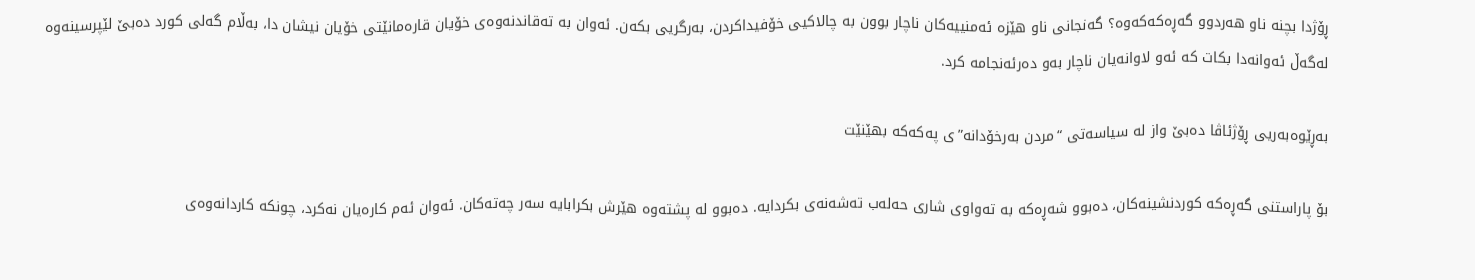ڕۆژدا بچنە ناو هەردوو گەڕەکەکەوە؟ گەنجانی ناو هێزە ئەمنییەکان ناچار بوون بە چالاکیی خۆفیداکردن، بەرگریی بکەن. ئەوان بە تەقاندنەوەی خۆیان قارەمانێتی خۆیان نیشان دا، بەڵام گەلی کورد دەبێ لێپرسینەوە لەگەڵ ئەوانەدا بکات کە ئەو لاوانەیان ناچار بەو دەرئەنجامە کرد.

بەڕێوەبەریی ڕۆژئاڤا دەبێ واز لە سیاسەتی “مردن بەرخۆدانە”ی پەکەکە بهێنێت

بۆ پاراستنی گەڕەکە کوردنشینەکان، دەبوو شەڕەکە بە تەواوی شاری حەلەب تەشەنەی بکردایە. دەبوو لە پشتەوە هێرش بکرابایە سەر چەتەکان. ئەوان ئەم کارەیان نەکرد، چونکە کاردانەوەی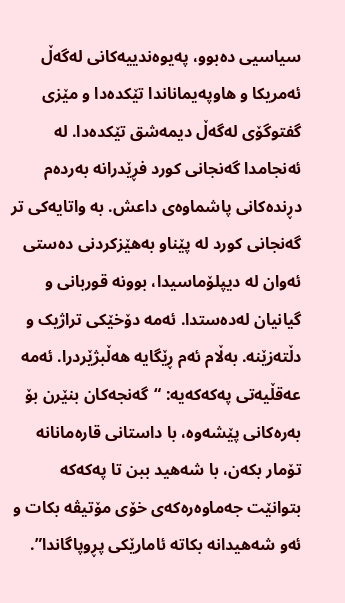سیاسیی دەبوو، پەیوەندییەکانی لەگەڵ ئەمریکا و هاوپەیماناندا تێکدەدا و مێزی گفتوگۆی لەگەڵ دیمەشق تێکدەدا. لە ئەنجامدا گەنجانی کورد فڕێدرانە بەردەم دڕندەکانی پاشماوەی داعش. بە واتایەکی تر گەنجانی کورد لە پێناو بەهێزکردنی دەستی ئەوان لە دیپلۆماسیدا، بوونە قوربانی و گیانیان لەدەستدا. ئەمە دۆخێکی تراژیک و دڵتەزێنە. بەڵام ئەم ڕێگایە هەڵبژێردرا. ئەمە عەقڵیەتی پەکەکەیە: “گەنجەکان بنێرن بۆ بەرەکانی پێشەوە، با داستانی قارەمانانە تۆمار بکەن، با شەهید ببن تا پەکەکە بتوانێت جەماوەرەکەی خۆی مۆتیڤە بکات و ئەو شەهیدانە بکاتە ئامارێکی پڕوپاگاندا”.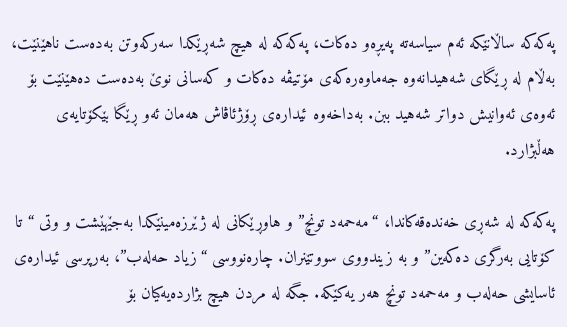پەکەکە ساڵانێکە ئەم سیاسەتە پەیڕەو دەکات، پەکەکە لە هیچ شەڕێکدا سەرکەوتن بەدەست ناهێنێت، بەڵام لە ڕێگای شەهیدانەوە جەماوەرەکەی مۆتیڤە دەکات و کەسانی نوێ بەدەست دەهێنێت بۆ ئەوەی ئەوانیش دواتر شەهید ببن. بەداخەوە ئیدارەی ڕۆژئاڤاش هەمان ئەو ڕێگا بێکۆتایەی هەڵبژارد.

پەکەکە لە شەڕی خەندەقەکاندا، “مەحمەد تونچ” و هاوڕێکانی لە ژێرزەمینێکدا بەجێهێشت و وتی “تا کۆتایی بەرگری دەکەین” و بە زیندووی سووتێنران. چارەنووسی “زیاد حەلەب”، بەرپرسی ئیدارەی ئاسایشی حەلەب و مەحمەد تونچ هەر یەکێکە. جگە لە مردن هیچ بژاردەیەکیان بۆ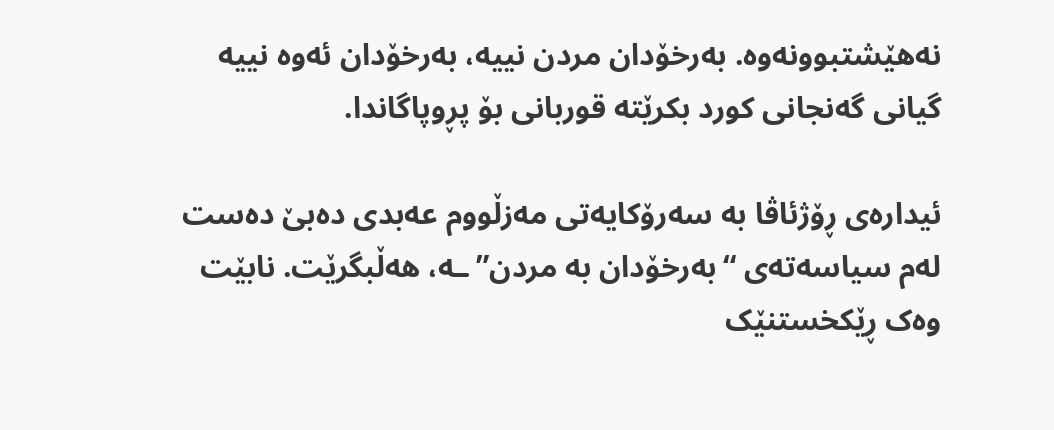نەهێشتبوونەوە. بەرخۆدان مردن نییە، بەرخۆدان ئەوە نییە گیانی گەنجانی کورد بکرێتە قوربانی بۆ پڕوپاگاندا.

ئیدارەی ڕۆژئاڤا بە سەرۆکایەتی مەزڵووم عەبدی دەبێ دەست لەم سیاسەتەی “بەرخۆدان بە مردن”ـە، هەڵبگرێت. نابێت وەک ڕێکخستنێک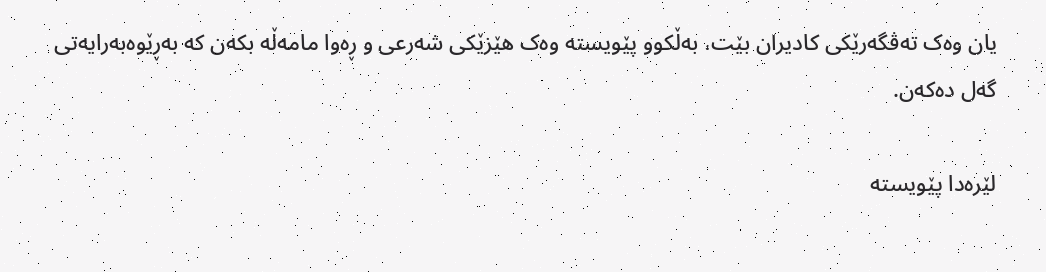یان وەک تەڤگەرێکی کادیران بێت، بەڵکوو پێویستە وەک هێزێکی شەرعی و ڕەوا مامەڵە بکەن کە بەڕێوەبەرایەتی گەل دەکەن.

لێرەدا پێویستە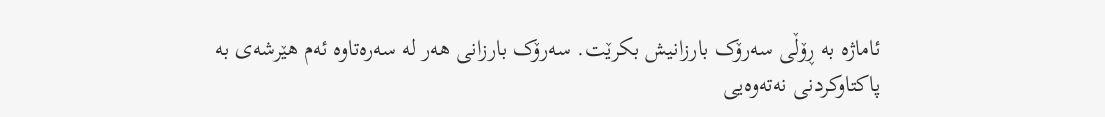ئاماژە بە ڕۆڵی سەرۆک بارزانیش بکرێت. سەرۆک بارزانی هەر لە سەرەتاوە ئەم هێرشەی بە پاکتاوکردنی نەتەوەیی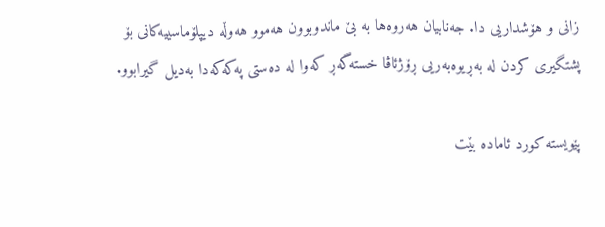زانی و هۆشداریی دا. جەنابیان هەروەها بە بێ ماندوبوون هەموو هەوڵە دیپلۆماسییەکانی بۆ پشتگیری کردن لە بەڕیوەبەریی ڕۆژئاڤا خستەگەڕ کەوا لە دەستی پەکەکەدا بەدیل گیرابوو.

پێویستە کورد ئامادە بێت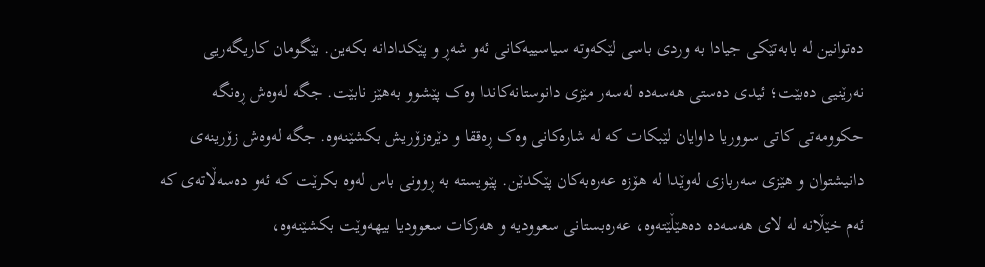دەتوانین لە بابەتێکی جیادا بە وردی باسی لێکەوتە سیاسییەکانی ئەو شەڕ و پێکدادانە بکەین. بێگومان کاریگەریی نەرێنیی دەبێت؛ ئیدی دەستی هەسەدە لەسەر مێزی دانوستانەکاندا وەک پێشوو بەهێز نابێت. جگە لەوەش ڕەنگە حکوومەتی کاتی سووریا داوایان لێبکات کە لە شارەکانی وەک ڕەققا و دێرەزۆریش بکشێنەوە. جگە لەوەش زۆرینەی دانیشتوان و هێزی سەربازی لەوێدا لە هۆزە عەرەبەکان پێکدێن. پێویستە بە ڕوونی باس لەوە بکرێت کە ئەو دەسەڵاتەی کە ئەم خێڵانە لە لای هەسەدە دەهێڵێتەوە، عەرەبستانی سعوودیە و هەرکات سعوودیا بیهەوێت بکشێنەوە،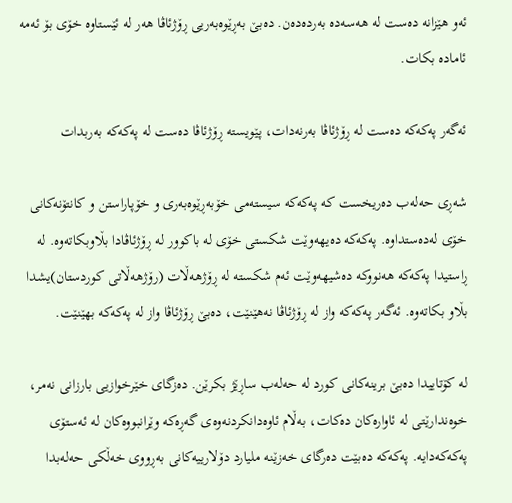ئەو هێزانە دەست لە هەسەدە بەردەدەن. دەبێ بەڕێوەبەریی ڕۆژئاڤا هەر لە ئێستاوە خۆی بۆ ئەمە ئامادە بکات.

ئەگەر پەکەکە دەست لە ڕۆژئاڤا بەرنەدات، پێویستە ڕۆژئاڤا دەست لە پەکەکە بەربدات

شەڕی حەلەب دەریخست کە پەکەکە سیستەمی خۆبەڕێوەبەری و خۆپاراستن و کانتۆنەکانی خۆی لەدەستداوە. پەکەکە دەیهەوێت شکستی خۆی لە باکوور لە ڕۆژئاڤادا بڵاوبکاتەوە. لە ڕاستیدا پەکەکە هەنووکە دەشیهەوێت ئەم شکستە لە ڕۆژهەڵات (رۆژهەڵاتی کوردستان)یشدا بڵاو بکاتەوە. ئەگەر پەکەکە واز لە ڕۆژئاڤا نەهێنێت، دەبێ ڕۆژئاڤا واز لە پەکەکە بهێنێت.

لە کۆتاییدا دەبێ برینەکانی کورد لە حەلەب ساڕێژ بکرێن. دەزگای خێرخوازیی بارزانی نەمر، خوەندارێتی لە ئاوارەکان دەکات، بەڵام ئاوەدانکردنەوەی گەڕەکە وێرانبووەکان لە ئەستۆی پەکەکەدایە. پەکەکە دەبێت دەرگای خەزێنە ملیارد دۆلارییەکانی بەڕووی خەڵکی حەلەبدا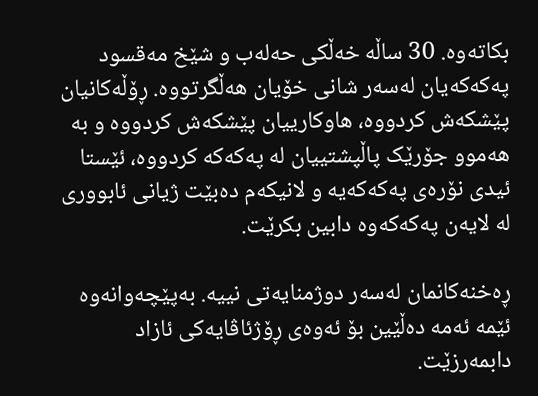بکاتەوە. 30 ساڵە خەڵکی حەلەب و شێخ مەقسود پەکەکەیان لەسەر شانی خۆیان هەڵگرتووە. ڕۆڵەکانیان پێشکەش کردووە، هاوکارییان پێشکەش کردووە و بە هەموو جۆرێک پاڵپشتییان لە پەکەکە کردووە، ئێستا ئیدی نۆرەی پەکەکەیە و لانیکەم دەبێت ژیانی ئابووری لە لایەن پەکەکەوە دابین بکرێت.

ڕەخنەکانمان لەسەر دوژمنایەتی نییە. بەپێچەوانەوە ئێمە ئەمە دەڵێین بۆ ئەوەی ڕۆژئاڤایەکی ئازاد دابمەرزێت.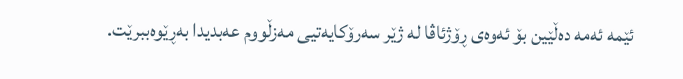ئێمە ئەمە دەڵێین بۆ ئەوەی ڕۆژئاڤا لە ژێر سەرۆکایەتیی مەزڵووم عەبدیدا بەڕێوەببرێت.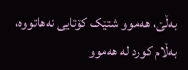بەڵێ، هەموو شتێک کۆتایی نەهاتووە، بەڵام کورد لە هەموو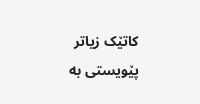کاتێک زیاتر پێویستی بە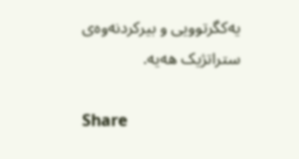یەکگرتوویی و بیرکردنەوەی ستراتژیک هەیە.

Share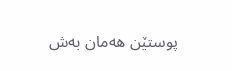پوستێن ھەمان بەش